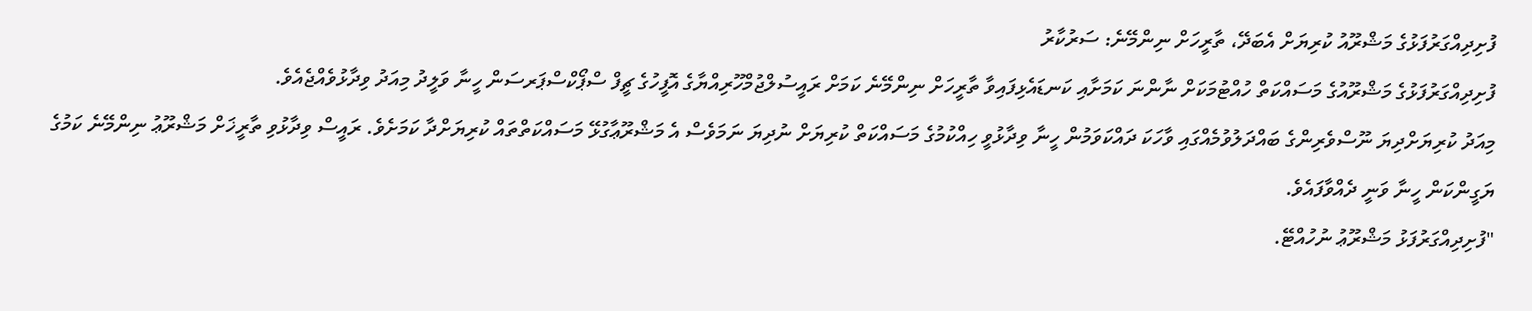ފުށިދިއްގަރުފަޅުގެ މަޝްރޫއު ކުރިޔަށް އެބަދޭ، ތާރީހަށް ނިންމޭނެ: ސަރުކާރު
ފުށިދިއްގަރުފަޅުގެ މަޝްރޫއުގެ މަސައްކަތް ހުއްޓުމަކަށް ނާންނަ ކަމަށާއި ކަނޑައެޅިފައިވާ ތާރީހަށް ނިންމޭނެ ކަމަށް ރައީސުލްޖުމްހޫރިއްޔާގެ އޮފީހުގެ ޗީފް ސްޕޯކްސްޕަރސަން ހީނާ ވަލީދު މިއަދު ވިދާޅުވެއްޖެއެވެ.
މިއަދު ކުރިޔަށްދިޔަ ނޫސްވެރިންގެ ބައްދަލުވުމެއްގައި ވާހަކަ ދައްކަވަމުން ހީނާ ވިދާޅުވީ ހިއްކުމުގެ މަސައްކަތް ކުރިޔަށް ނުދިޔަ ނަމަވެސް އެ މަޝްރޫޢާގުޅޭ މަސައްކަތްތައް ކުރިޔަށްދާ ކަމަށެވެ. ރައީސް ވިދާޅުވި ތާރީޚަށް މަޝްރޫޢު ނިންމޭނެ ކަމުގެ ޔަގީންކަން ހީނާ ވަނީ ދެއްވާފައެވެ.
"ފުށިދިއްގަރުފަޅު މަޝްރޫޢު ނުހުއްޓޭ.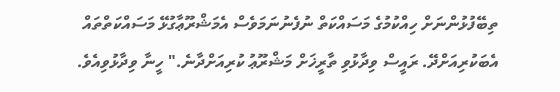ތިބޭފުޅުންނަށް ހިއްކުމުގެ މަސައްކަތް ނުފެނުނަމަވެސް އެމަޝްރޫޢާގުޅޭ މަސައްކަތްތައް އެބަކުރިއަށްދޭ. ރައީސް ވިދާޅުވި ތާރީޚަށް މަޝްރޫޢު ކުރިއަށްދާނެ." ހީނާ ވިދާޅުވިއެވެ.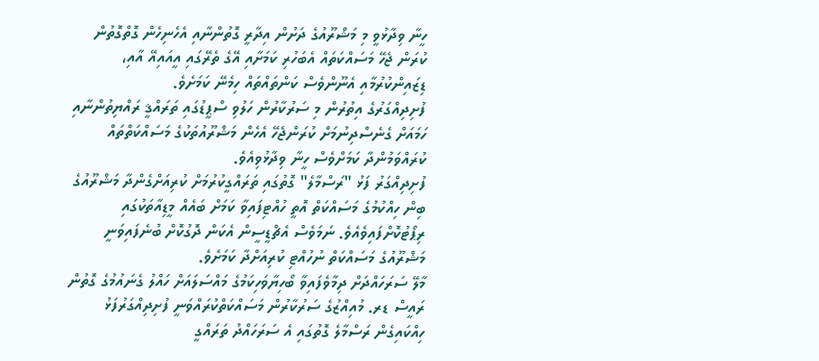ހީނާ ވިދާޅުވީ މި މަޝްރޫއުގެ ދަށުން އިދާރީ ގޮތުންނާއި އެހެނިހެން ގޮތްގޮތުން ކުރަން ޖެހޭ މަސައްކަތައް އެބަހުރި ކަމަށާއި އޭގެ ތެރޭގައި އީއައިއޭ އާއި، ޑިޒައިންކުރުމާއި އެނޫންވެސް ކަންތައްތައް ހިމެނޭ ކަމަށެވެ.
ފުށިދިއްގަރުގެ އިތުރުން މި ސަރުކާރުން ހަލުވި ސްޕީޑުގައި ތަރައްޤީ ރައްޔިތުންނާއި ހަމައަށް ގެނެސްދިނުމަށް ކުރަންޖެހޭ އެހެން މަޝްރޫއުތަކުގެ މަސައްކަތްތައް ކުރައްވަމުންދާ ކަމަށްވެސް ހީނާ ވިދާޅުވިއެވެ.
ފުށިދިއްގަރު ފަޅު "ރަސްމާލެ" ގޮތުގައި ތަރައްގީކުރުމަށް ކުރިއަށްގެންދާ މަޝްރޫއުގެ ބިން ހިއްކުމުގެ މަސައްކަތް އޮތީ ހުއްޓިފައިވާ ކަމަށް ބައެއް މީޑިއާތަކުގައި ރިޕޯޓުކޮށްފައިވެއެވެ. ނަމަވެސް އެޗްޑީސީން އެކަން ދޮގުކޮށް ބުނެފައިވަނީ މަޝްރޫއުގެ މަސައްކަތް ނުހުއްޓި ކުރިއަށްދާ ކަމަށެވެ.
މާލޭ ސަރަހައްދަށް ދިމާވެފައިވާ ބޯހިޔާވަހިކަމުގެ މައްސަލައަށް ހައްލު ގެނައުމުގެ ގޮތުން ރައީސް ޑރ. މުއިއްޒުގެ ސަރުކާރުން މަސައްކަތްކުރައްވަނީ ފުށިދިއްގަރުފަޅު ހިއްކައިގެން ރަސްމާލެ ގޮތުގައި އެ ސަރަހައްދު ތަރައްގީ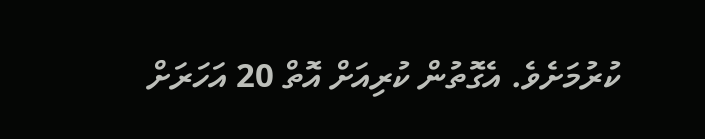ކުރުމަށެވެ. އެގޮތުން ކުރިއަށް އޮތް 20 އަހަރަށް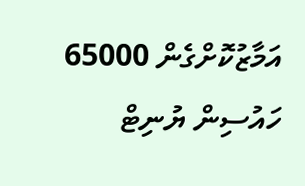އަމާޒުކޮށްގެން 65000 ހައުސިން ޔުނިޓް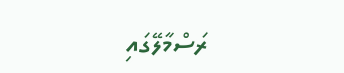ރަސްމާލޭގައި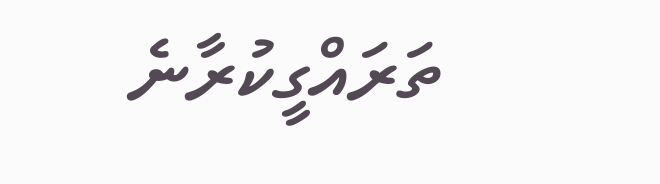ތަރައްގީކުރާނެ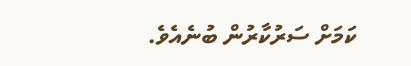ކަމަށް ސަރުކާރުން ބުނެއެވެ.